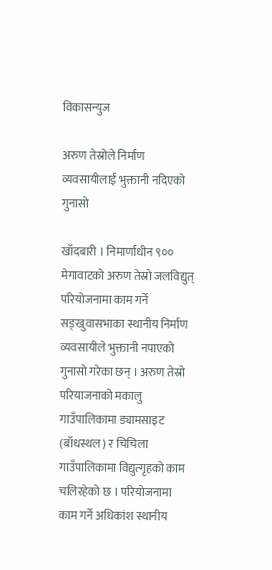विकासन्युज

अरुण तेस्रोले निर्माण व्यवसायीलाई भुक्तानी नदिएको गुनासो

खाँदबारी । निमार्णाधीन ९०० मेगावाटको अरुण तेस्रो जलविद्युत् परियोजनामा काम गर्ने सङ्खुवासभाका स्थानीय निर्माण व्यवसायीले भुक्तानी नपाएको गुनासो गरेका छन् । अरुण तेस्रो परियाजनाको मकालु गाउँपालिकामा ड्यामसाइट (बाँधस्थल) र चिचिला गाउँपालिकामा विद्युत्गृहको काम चलिरहेको छ । परियोजनामा काम गर्ने अधिकांश स्थानीय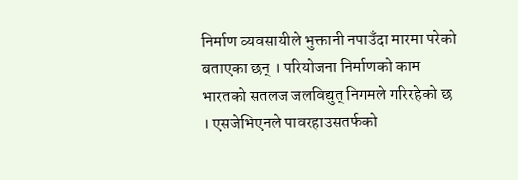निर्माण व्यवसायीले भुक्तानी नपाउँदा मारमा परेको बताएका छन् । परियोजना निर्माणको काम भारतको सतलज जलविद्युत् निगमले गरिरहेको छ । एसजेभिएनले पावरहाउसतर्फको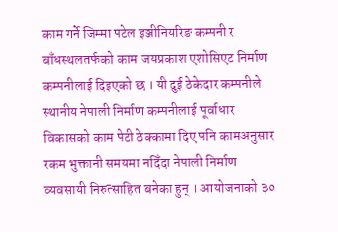काम गर्ने जिम्मा पटेल इञ्जीनियरिङ कम्पनी र बाँधस्थलतर्फको काम जयप्रकाश एशोसिएट निर्माण कम्पनीलाई दिइएको छ । यी दुई ठेकेदार कम्पनीले स्थानीय नेपाली निर्माण कम्पनीलाई पूर्वाधार विकासको काम पेटी ठेक्कामा दिए पनि कामअनुसार रकम भुक्तानी समयमा नदिँदा नेपाली निर्माण व्यवसायी निरुत्साहित बनेका हुन् । आयोजनाको ३०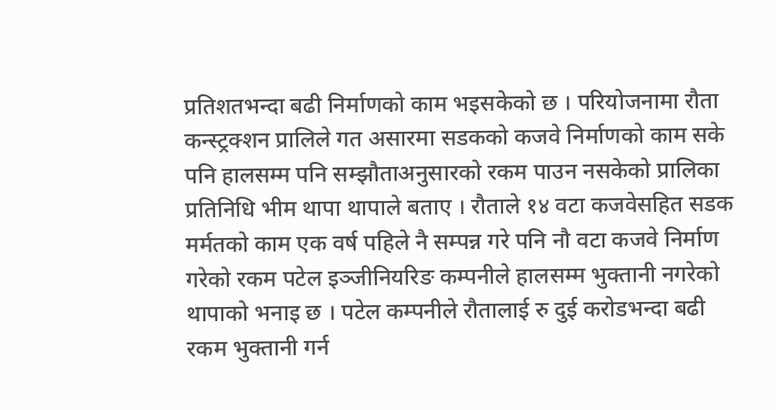प्रतिशतभन्दा बढी निर्माणको काम भइसकेको छ । परियोजनामा रौता कन्स्ट्रक्शन प्रालिले गत असारमा सडकको कजवे निर्माणको काम सके पनि हालसम्म पनि सम्झौताअनुसारको रकम पाउन नसकेको प्रालिका प्रतिनिधि भीम थापा थापाले बताए । रौताले १४ वटा कजवेसहित सडक मर्मतको काम एक वर्ष पहिले नै सम्पन्न गरे पनि नौ वटा कजवे निर्माण गरेको रकम पटेल इञ्जीनियरिङ कम्पनीले हालसम्म भुक्तानी नगरेको थापाको भनाइ छ । पटेल कम्पनीले रौतालाई रु दुई करोडभन्दा बढी रकम भुक्तानी गर्न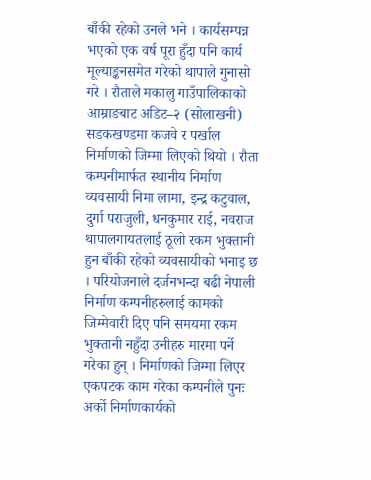बाँकी रहेको उनले भने । कार्यसम्पन्न भएको एक वर्ष पूरा हुँदा पनि कार्य मूल्याङ्कनसमेत गरेको थापाले गुनासो गरे । रौताले मकालु गाउँपालिकाको आम्राङबाट अडिट–२ (सोलाखनी) सडकखण्डमा कजवे र पर्खाल निर्माणको जिम्मा लिएको थियो । रौता कम्पनीमार्फत स्थानीय निर्माण व्यवसायी निमा लामा, इन्द्र कटुवाल, दुर्गा पराजुली, धनकुमार राई, नवराज थापालगायतलाई ठूलो रकम भुक्तानी हुन बाँकी रहेको व्यवसायीको भनाइ छ । परियोजनाले दर्जनभन्दा बढी नेपाली निर्माण कम्पनीहरुलाई कामको जिम्मेवारी दिए पनि समयमा रकम भुक्तानी नहुँदा उनीहरु मारमा पर्ने गरेका हुन् । निर्माणको जिम्मा लिएर एकपटक काम गरेका कम्पनीले पुनः अर्को निर्माणकार्यको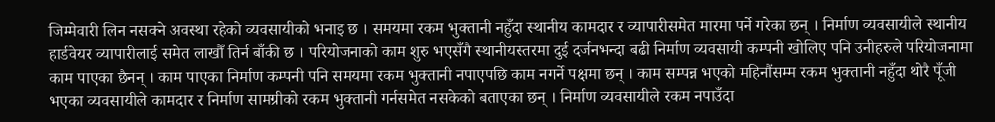जिम्मेवारी लिन नसक्ने अवस्था रहेको व्यवसायीको भनाइ छ । समयमा रकम भुक्तानी नहुँदा स्थानीय कामदार र व्यापारीसमेत मारमा पर्ने गरेका छन् । निर्माण व्यवसायीले स्थानीय हार्डवेयर व्यापारीलाई समेत लाखौँ तिर्न बाँकी छ । परियोजनाको काम शुरु भएसँगै स्थानीयस्तरमा दुई दर्जनभन्दा बढी निर्माण व्यवसायी कम्पनी खोलिए पनि उनीहरुले परियोजनामा काम पाएका छैनन् । काम पाएका निर्माण कम्पनी पनि समयमा रकम भुक्तानी नपाएपछि काम नगर्ने पक्षमा छन् । काम सम्पन्न भएको महिनौंसम्म रकम भुक्तानी नहुँदा थोरै पूँजी भएका व्यवसायीले कामदार र निर्माण सामग्रीको रकम भुक्तानी गर्नसमेत नसकेको बताएका छन् । निर्माण व्यवसायीले रकम नपाउँदा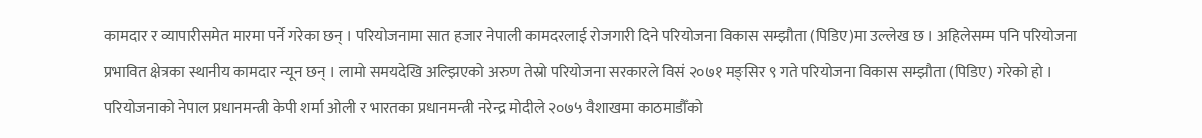कामदार र व्यापारीसमेत मारमा पर्ने गरेका छन् । परियोजनामा सात हजार नेपाली कामदरलाई रोजगारी दिने परियोजना विकास सम्झौता (पिडिए)मा उल्लेख छ । अहिलेसम्म पनि परियोजना प्रभावित क्षेत्रका स्थानीय कामदार न्यून छन् । लामो समयदेखि अल्झिएको अरुण तेस्रो परियोजना सरकारले विसं २०७१ मङ्सिर ९ गते परियोजना विकास सम्झौता (पिडिए) गरेको हो । परियोजनाको नेपाल प्रधानमन्त्री केपी शर्मा ओली र भारतका प्रधानमन्त्री नरेन्द्र मोदीले २०७५ वैशाखमा काठमाडौँको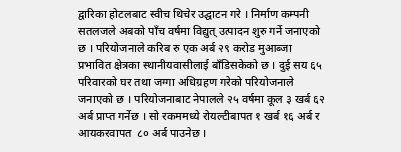द्वारिका होटलबाट स्वीच थिचेर उद्घाटन गरे । निर्माण कम्पनी सतलजले अबको पाँच वर्षमा विद्युत् उत्पादन शुरु गर्ने जनाएको छ । परियोजनाले करिब रु एक अर्ब २९ करोड मुआब्जा प्रभावित क्षेत्रका स्थानीयवासीलाई बाँडिसकेको छ । दुई सय ६५ परिवारको घर तथा जग्गा अधिग्रहण गरेको परियोजनाले जनाएको छ । परियोजनाबाट नेपालले २५ वर्षमा कूल ३ खर्ब ६२ अर्ब प्राप्त गर्नेछ । सो रकममध्ये रोयल्टीबापत १ खर्ब १६ अर्ब र आयकरवापत  ८० अर्ब पाउनेछ ।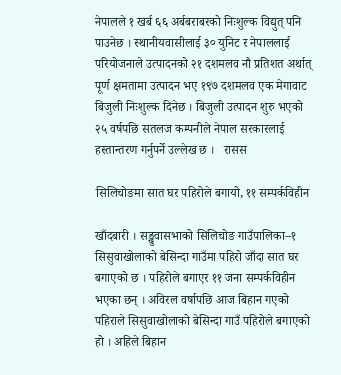नेपालले १ खर्ब ६६ अर्बबराबरको निःशुल्क विद्युत् पनि पाउनेछ । स्थानीयवासीलाई ३० युनिट र नेपाललाई परियोजनाले उत्पादनको २१ दशमलव नौ प्रतिशत अर्थात् पूर्ण क्षमतामा उत्पादन भए १९७ दशमलव एक मेगावाट बिजुली निःशुल्क दिनेछ । बिजुली उत्पादन शुरु भएको २५ वर्षपछि सतलज कम्पनीले नेपाल सरकारलाई हस्तान्तरण गर्नुपर्ने उल्लेख छ ।   रासस

सिलिचोङमा सात घर पहिरोले बगायो, ११ सम्पर्कविहीन

खाँदबारी । सङ्खुवासभाको सिलिचोङ गाउँपालिका–१ सिसुवाखोलाको बेसिन्दा गाउँमा पहिरो जाँदा सात घर बगाएको छ । पहिरोले बगाएर ११ जना सम्पर्कविहीन भएका छन् । अविरल वर्षापछि आज बिहान गएको पहिराले सिसुवाखोलाको बेसिन्दा गाउँ पहिरोले बगाएको हो । अहिले बिहान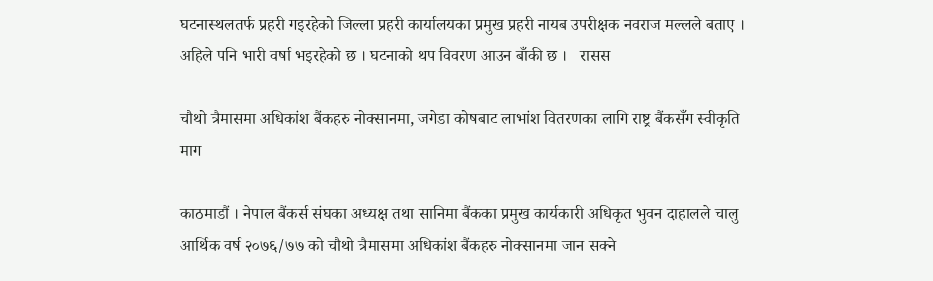घटनास्थलतर्फ प्रहरी गइरहेको जिल्ला प्रहरी कार्यालयका प्रमुख प्रहरी नायब उपरीक्षक नवराज मल्लले बताए । अहिले पनि भारी वर्षा भइरहेको छ । घटनाको थप विवरण आउन बाँकी छ ।   रासस

चौथो त्रैमासमा अधिकांश बैंकहरु नोक्सानमा, जगेडा कोषबाट लाभांश वितरणका लागि राष्ट्र बैंकसँग स्वीकृति माग

काठमाडौं । नेपाल बैंकर्स संघका अध्यक्ष तथा सानिमा बैंकका प्रमुख कार्यकारी अधिकृत भुवन दाहालले चालु आर्थिक वर्ष २०७६/७७ को चौथो त्रैमासमा अधिकांश बैंकहरु नोक्सानमा जान सक्ने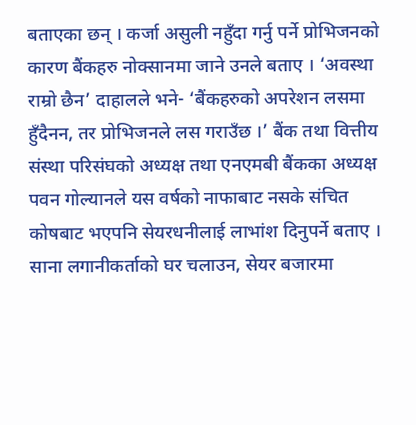बताएका छन् । कर्जा असुली नहुँदा गर्नु पर्ने प्रोभिजनको कारण बैंकहरु नोक्सानमा जाने उनले बताए । ‘अवस्था राम्रो छैन’ दाहालले भने- ‘बैंकहरुको अपरेशन लसमा हुँदैनन, तर प्रोभिजनले लस गराउँछ ।’ बैंक तथा वित्तीय संस्था परिसंघको अध्यक्ष तथा एनएमबी बैंकका अध्यक्ष पवन गोल्यानले यस वर्षको नाफाबाट नसके संचित कोषबाट भएपनि सेयरधनीलाई लाभांश दिनुपर्ने बताए । साना लगानीकर्ताको घर चलाउन, सेयर बजारमा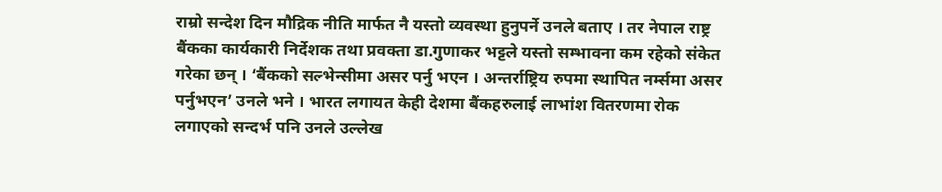राम्रो सन्देश दिन मौद्रिक नीति मार्फत नै यस्तो व्यवस्था हुनुपर्ने उनले बताए । तर नेपाल राष्ट्र बैंकका कार्यकारी निर्देशक तथा प्रवक्ता डा.गुणाकर भट्टले यस्तो सम्भावना कम रहेको संकेत गरेका छन् । ‘बैंकको सल्भेन्सीमा असर पर्नु भएन । अन्तर्राष्ट्रिय रुपमा स्थापित नर्म्समा असर पर्नुभएन’ उनले भने । भारत लगायत केही देशमा बैंकहरुलाई लाभांश वितरणमा रोक लगाएको सन्दर्भ पनि उनले उल्लेख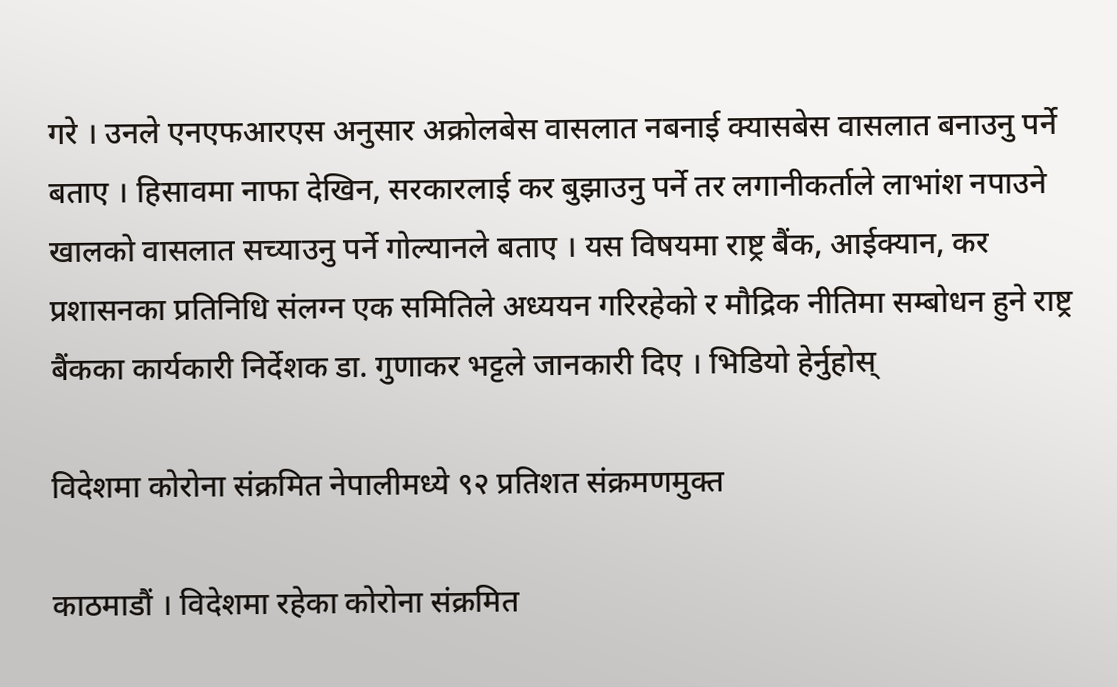गरे । उनले एनएफआरएस अनुसार अक्रोलबेस वासलात नबनाई क्यासबेस वासलात बनाउनु पर्ने बताए । हिसावमा नाफा देखिन, सरकारलाई कर बुझाउनु पर्ने तर लगानीकर्ताले लाभांश नपाउने खालको वासलात सच्याउनु पर्ने गोल्यानले बताए । यस विषयमा राष्ट्र बैंक, आईक्यान, कर प्रशासनका प्रतिनिधि संलग्न एक समितिले अध्ययन गरिरहेको र मौद्रिक नीतिमा सम्बोधन हुने राष्ट्र बैंकका कार्यकारी निर्देशक डा. गुणाकर भट्टले जानकारी दिए । भिडियो हेर्नुहोस्

विदेशमा कोरोना संक्रमित नेपालीमध्ये ९२ प्रतिशत संक्रमणमुक्त

काठमाडौं । विदेशमा रहेका कोरोना संक्रमित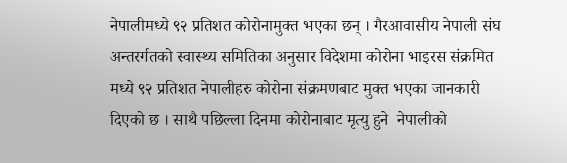नेपालीमध्ये ९२ प्रतिशत कोरोनामुक्त भएका छन् । गैरआवासीय नेपाली संघ अन्तरर्गतको स्वास्थ्य समितिका अनुसार विदेशमा कोरोना भाइरस संक्रमित मध्ये ९२ प्रतिशत नेपालीहरु कोरोना संक्रमणबाट मुक्त भएका जानकारी दिएको छ । साथै पछिल्ला दिनमा कोरोनाबाट मृत्यु हुने  नेपालीको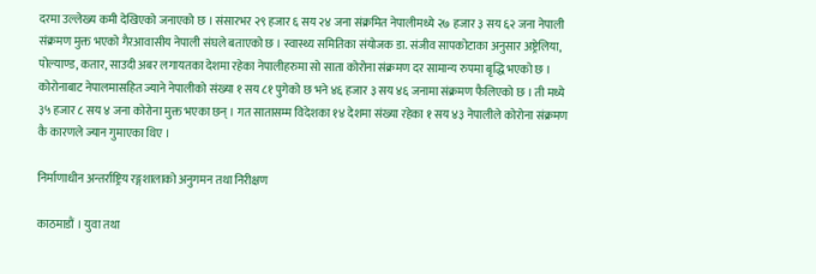दरमा उल्लेख्य कमी देखिएको जनाएको छ । संसारभर २९ हजार ६ सय २४ जना संक्रमित नेपालीमध्ये २७ हजार ३ सय ६२ जना नेपाली संक्रमण मुक्त भएको गैरआवासीय नेपाली संघले बताएको छ । स्वास्थ्य समितिका संयोजक डा. संजीव सापकोटाका अनुसार अष्ट्रेलिया, पोल्याण्ड, कतार, साउदी अबर लगायतका देशमा रहेका नेपालीहरुमा सो साता कोरोना संक्रमण दर सामान्य रुपमा बृद्धि भएको छ । कोरोनाबाट नेपालमासहित ज्याने नेपालीको संख्या १ सय ८१ पुगेको छ भने ४६ हजार ३ सय ४६ जनामा संक्रमण फैलिएको छ । ती मध्ये ३५ हजार ८ सय ४ जना कोरोना मुक्त भएका छन् । गत सातासम्म विदेशका १४ देशमा संख्या रहेका १ सय ४३ नेपालीले कोरोना संक्रमण कै कारणले ज्यान गुमाएका थिए ।

निर्माणाधीन अन्तर्राष्ट्रिय रङ्गशालाको अनुगमन तथा निरीक्षण

काठमाडौं । युवा तथा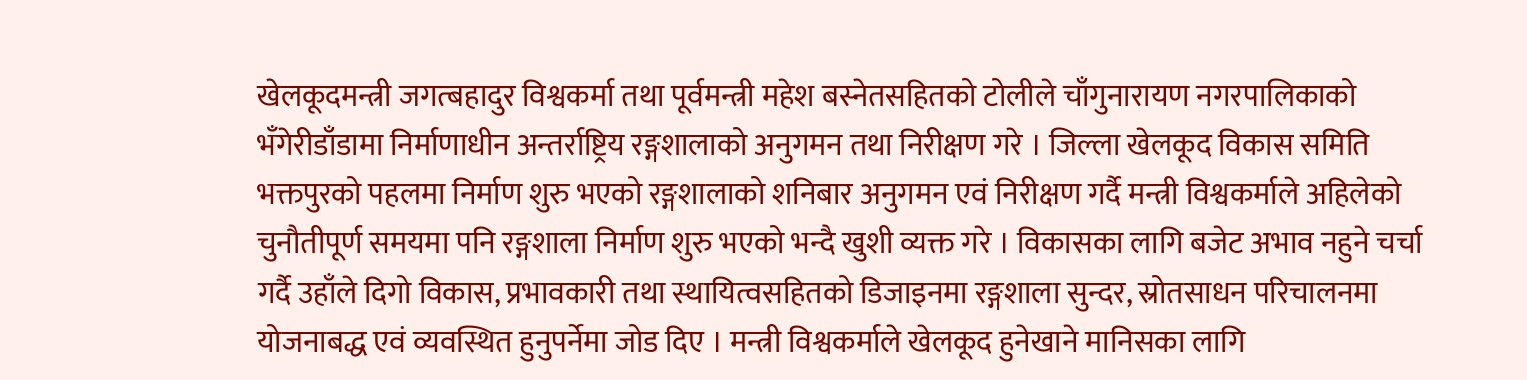खेलकूदमन्त्री जगत्बहादुर विश्वकर्मा तथा पूर्वमन्त्री महेश बस्नेतसहितको टोलीले चाँगुनारायण नगरपालिकाको भँगेरीडाँडामा निर्माणाधीन अन्तर्राष्ट्रिय रङ्गशालाको अनुगमन तथा निरीक्षण गरे । जिल्ला खेलकूद विकास समिति भक्तपुरको पहलमा निर्माण शुरु भएको रङ्गशालाको शनिबार अनुगमन एवं निरीक्षण गर्दै मन्त्री विश्वकर्माले अहिलेको चुनौतीपूर्ण समयमा पनि रङ्गशाला निर्माण शुरु भएको भन्दै खुशी व्यक्त गरे । विकासका लागि बजेट अभाव नहुने चर्चा गर्दै उहाँले दिगो विकास, प्रभावकारी तथा स्थायित्वसहितको डिजाइनमा रङ्गशाला सुन्दर, स्रोतसाधन परिचालनमा योजनाबद्ध एवं व्यवस्थित हुनुपर्नेमा जोड दिए । मन्त्री विश्वकर्माले खेलकूद हुनेखाने मानिसका लागि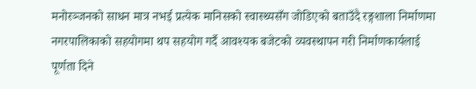मनोरञ्जनको साधन मात्र नभई प्रत्येक मानिसको स्वास्थ्यसँग जोडिएको बताउँदै रङ्गशाला निर्माणमा नगरपालिकाको सहयोगमा थप सहयोग गर्दै आवश्यक बजेटको व्यवस्थापन गरी निर्माणकार्यलाई पूर्णता दिने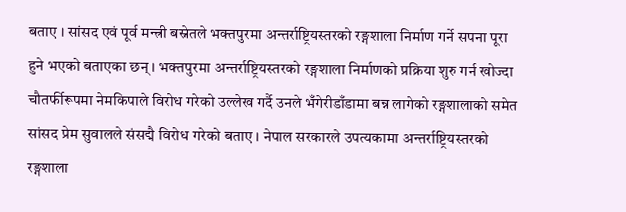बताए । सांसद एवं पूर्व मन्त्री बस्नेतले भक्तपुरमा अन्तर्राष्ट्रियस्तरको रङ्गशाला निर्माण गर्ने सपना पूरा हुने भएको बताएका छन् । भक्तपुरमा अन्तर्राष्ट्रियस्तरको रङ्गशाला निर्माणको प्रक्रिया शुरु गर्न खोज्दा चौतर्फीरूपमा नेमकिपाले विरोध गरेको उल्लेख गर्दै उनले भँगेरीडाँडामा बन्न लागेको रङ्गशालाको समेत सांसद प्रेम सुवालले संसद्मै विरोध गरेको बताए । नेपाल सरकारले उपत्यकामा अन्तर्राष्ट्रियस्तरको रङ्गशाला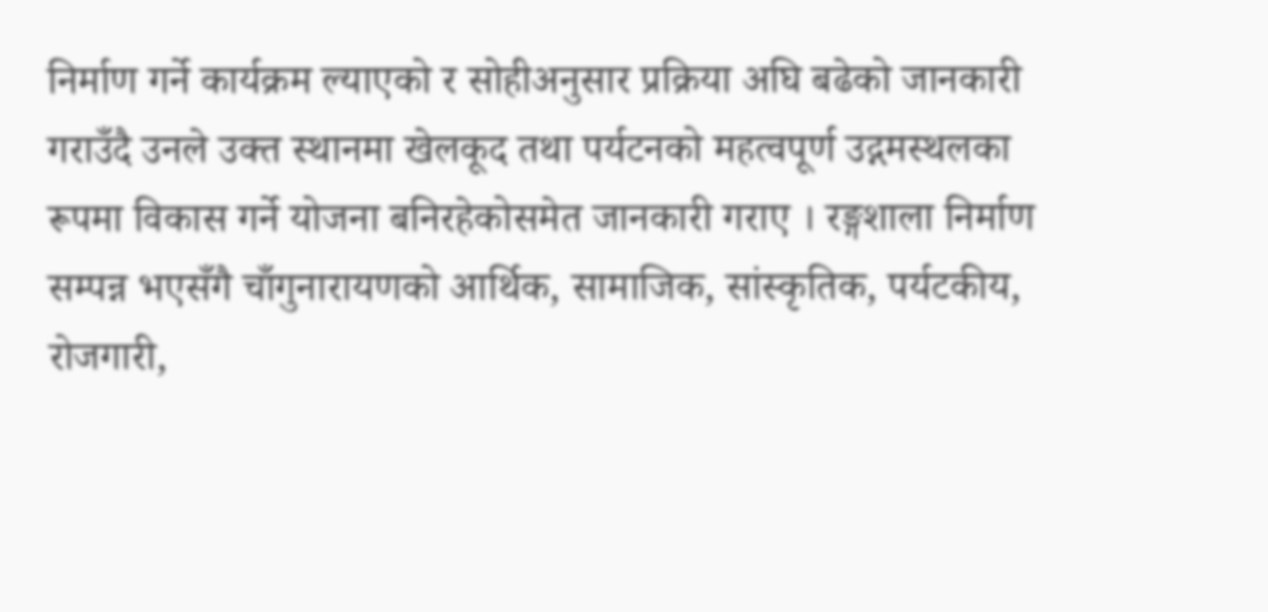निर्माण गर्ने कार्यक्रम ल्याएको र सोहीअनुसार प्रक्रिया अघि बढेको जानकारी गराउँदै उनले उक्त स्थानमा खेलकूद तथा पर्यटनको महत्वपूर्ण उद्गमस्थलका रूपमा विकास गर्ने योजना बनिरहेकोसमेत जानकारी गराए । रङ्गशाला निर्माण सम्पन्न भएसँगै चाँगुनारायणको आर्थिक, सामाजिक, सांस्कृतिक, पर्यटकीय, रोजगारी,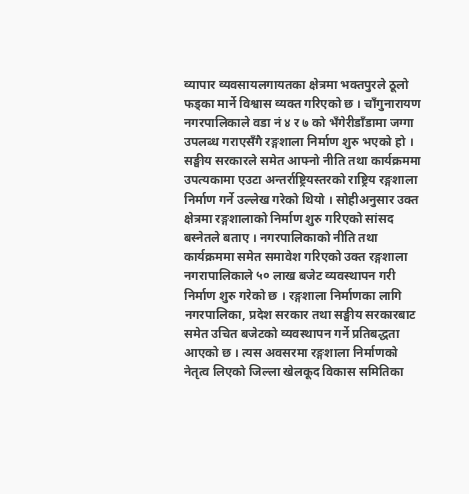व्यापार व्यवसायलगायतका क्षेत्रमा भक्तपुरले ठूलो फड्का मार्ने विश्वास व्यक्त गरिएको छ । चाँगुनारायण नगरपालिकाले वडा नं ४ र ७ को भँगेरीडाँडामा जग्गा उपलब्ध गराएसँगै रङ्गशाला निर्माण शुरु भएको हो । सङ्घीय सरकारले समेत आफ्नो नीति तथा कार्यक्रममा उपत्यकामा एउटा अन्तर्राष्ट्रियस्तरको राष्ट्रिय रङ्गशाला निर्माण गर्ने उल्लेख गरेको थियो । सोहीअनुसार उक्त क्षेत्रमा रङ्गशालाको निर्माण शुरु गरिएको सांसद बस्नेतले बताए । नगरपालिकाको नीति तथा कार्यक्रममा समेत समावेश गरिएको उक्त रङ्गशाला नगरापालिकाले ५० लाख बजेट व्यवस्थापन गरी निर्माण शुरु गरेको छ । रङ्गशाला निर्माणका लागि नगरपालिका, प्रदेश सरकार तथा सङ्घीय सरकारबाट समेत उचित बजेटको व्यवस्थापन गर्ने प्रतिबद्धता आएको छ । त्यस अवसरमा रङ्गशाला निर्माणको नेतृत्व लिएको जिल्ला खेलकूद विकास समितिका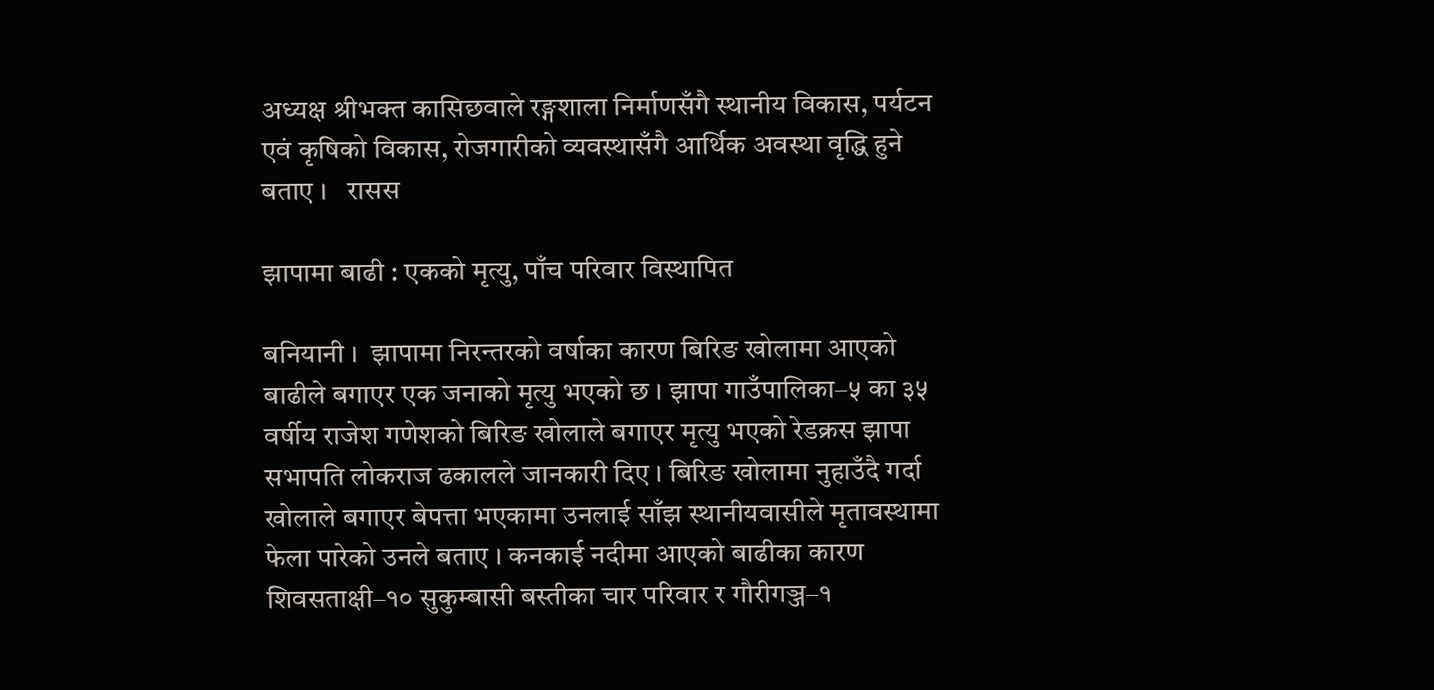अध्यक्ष श्रीभक्त कासिछवाले रङ्गशाला निर्माणसँगै स्थानीय विकास, पर्यटन एवं कृषिको विकास, रोजगारीको व्यवस्थासँगै आर्थिक अवस्था वृद्धि हुने बताए ।   रासस

झापामा बाढी : एकको मृत्यु, पाँच परिवार विस्थापित

बनियानी ।  झापामा निरन्तरको वर्षाका कारण बिरिङ खोलामा आएको बाढीले बगाएर एक जनाको मृत्यु भएको छ । झापा गाउँपालिका–५ का ३५ वर्षीय राजेश गणेशको बिरिङ खोलाले बगाएर मृत्यु भएको रेडक्रस झापा सभापति लोकराज ढकालले जानकारी दिए । बिरिङ खोलामा नुहाउँदै गर्दा खोलाले बगाएर बेपत्ता भएकामा उनलाई साँझ स्थानीयवासीले मृतावस्थामा फेला पारेको उनले बताए । कनकाई नदीमा आएको बाढीका कारण शिवसताक्षी–१० सुकुम्बासी बस्तीका चार परिवार र गौरीगञ्ज–१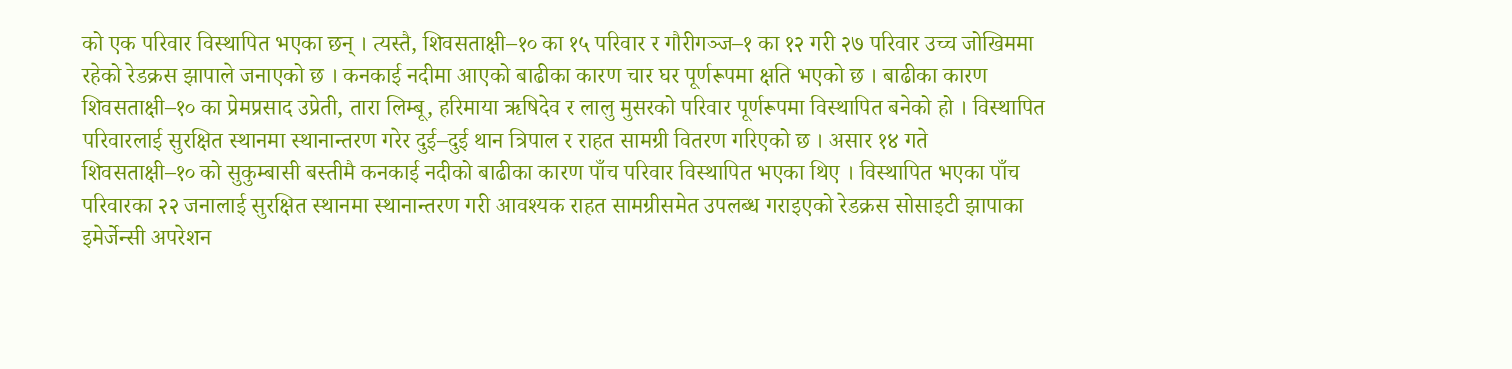को एक परिवार विस्थापित भएका छन् । त्यस्तै, शिवसताक्षी–१० का १५ परिवार र गौरीगञ्ज–१ का १२ गरी २७ परिवार उच्च जोखिममा रहेको रेडक्रस झापाले जनाएको छ । कनकाई नदीमा आएको बाढीका कारण चार घर पूर्णरूपमा क्षति भएको छ । बाढीका कारण शिवसताक्षी–१० का प्रेमप्रसाद उप्रेती, तारा लिम्बू, हरिमाया ऋषिदेव र लालु मुसरको परिवार पूर्णरूपमा विस्थापित बनेको हो । विस्थापित परिवारलाई सुरक्षित स्थानमा स्थानान्तरण गरेर दुई–दुई थान त्रिपाल र राहत सामग्री वितरण गरिएको छ । असार १४ गते शिवसताक्षी–१० को सुकुम्बासी बस्तीमै कनकाई नदीको बाढीका कारण पाँच परिवार विस्थापित भएका थिए । विस्थापित भएका पाँच परिवारका २२ जनालाई सुरक्षित स्थानमा स्थानान्तरण गरी आवश्यक राहत सामग्रीसमेत उपलब्ध गराइएको रेडक्रस सोसाइटी झापाका इमेर्जेन्सी अपरेशन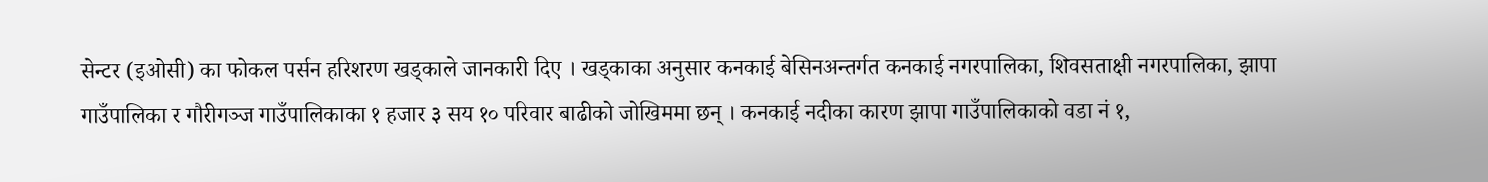सेन्टर (इओसी) का फोकल पर्सन हरिशरण खड्काले जानकारी दिए । खड्काका अनुसार कनकाई बेसिनअन्तर्गत कनकाई नगरपालिका, शिवसताक्षी नगरपालिका, झापा गाउँपालिका र गौरीगञ्ज गाउँपालिकाका १ हजार ३ सय १० परिवार बाढीको जोखिममा छन् । कनकाई नदीका कारण झापा गाउँपालिकाको वडा नं १,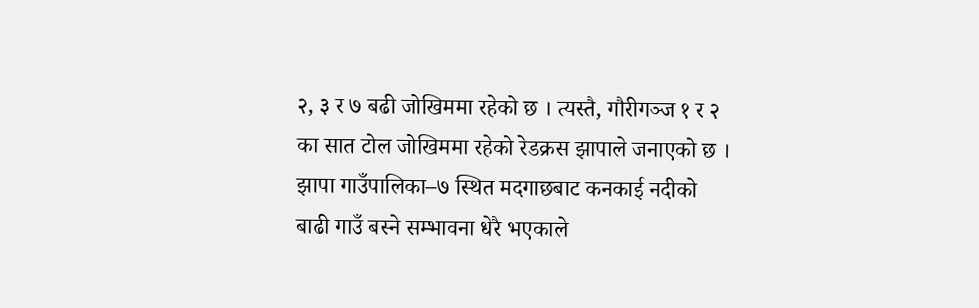२, ३ र ७ बढी जोखिममा रहेको छ । त्यस्तै, गौरीगञ्ज १ र २ का सात टोल जोखिममा रहेको रेडक्रस झापाले जनाएको छ । झापा गाउँपालिका–७ स्थित मदगाछबाट कनकाई नदीको बाढी गाउँ बस्ने सम्भावना धेरै भएकाले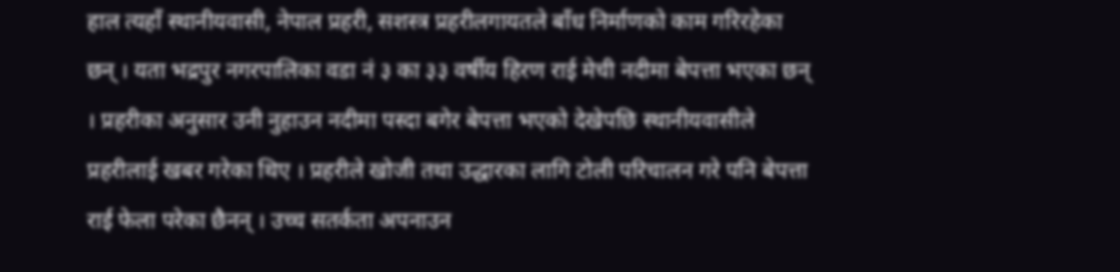हाल त्यहाँ स्थानीयवासी, नेपाल प्रहरी, सशस्त्र प्रहरीलगायतले बाँध निर्माणको काम गरिरहेका छन् । यता भद्रपुर नगरपालिका वडा नं ३ का ३३ वर्षीय हिरण राई मेची नदीमा बेपत्ता भएका छन् । प्रहरीका अनुसार उनी नुहाउन नदीमा पस्दा बगेर बेपत्ता भएको देखेपछि स्थानीयवासीले प्रहरीलाई खबर गरेका थिए । प्रहरीले खोजी तथा उद्धारका लागि टोली परिचालन गरे पनि बेपत्ता राई फेला परेका छैनन् । उच्च सतर्कता अपनाउन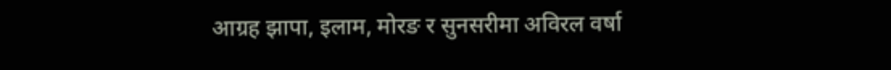आग्रह झापा, इलाम, मोरङ र सुनसरीमा अविरल वर्षा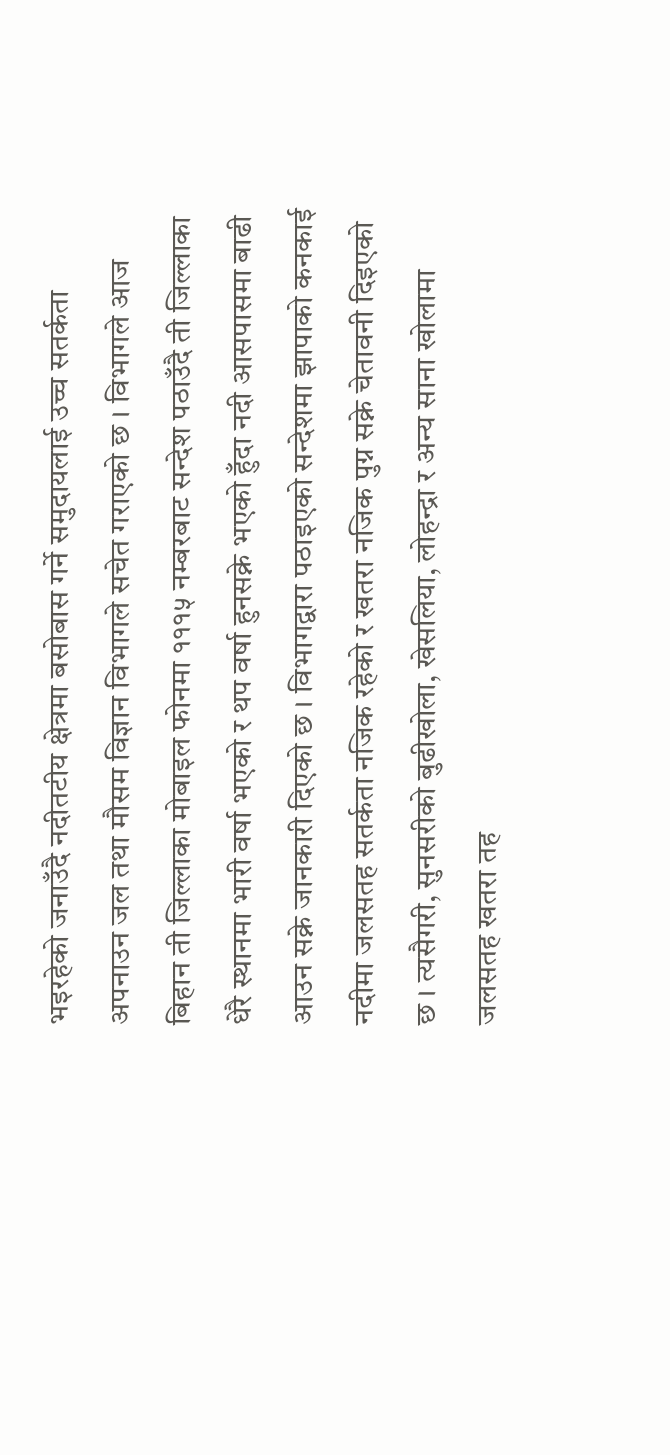भइरहेको जनाउँदै नदीतटीय क्षेत्रमा बसोबास गर्ने समुदायलाई उच्च सतर्कता अपनाउन जल तथा मौसम विज्ञान विभागले सचेत गराएको छ । विभागले आज बिहान ती जिल्लाका मोबाइल फोनमा १११५ नम्बरबाट सन्देश पठाउँदै ती जिल्लाका धेरै स्थानमा भारी वर्षा भएको र थप वर्षा हुनसक्ने भएको हुँदा नदी आसपासमा बाढी आउन सक्ने जानकारी दिएको छ । विभागद्वारा पठाइएको सन्देशमा झापाको कनकाई नदीमा जलसतह सतर्कता नजिक रहेको र खतरा नजिक पुग्न सक्ने चेतावनी दिइएको छ । त्यसैगरी, सुनसरीको बुढीखोला, खेसलिया, लोहन्द्रा र अन्य साना खोलामा जलसतह खतरा तह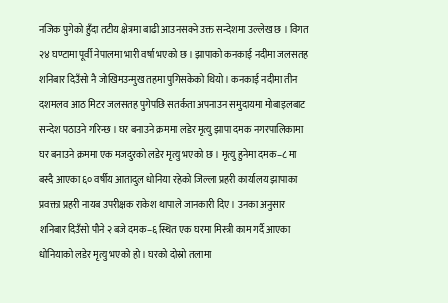नजिक पुगेको हुँदा तटीय क्षेत्रमा बाढी आउनसक्ने उक्त सन्देशमा उल्लेख छ । विगत २४ घण्टामा पूर्वी नेपालमा भारी वर्षा भएको छ । झापाको कनकाई नदीमा जलसतह शनिबार दिउँसो नै जोखिमउन्मुख तहमा पुगिसकेको थियो । कनकाई नदीमा तीन दशमलव आठ मिटर जलसतह पुगेपछि सतर्कता अपनाउन समुदायमा मोबाइलबाट सन्देश पठाउने गरिन्छ । घर बनाउने क्रममा लडेर मृत्यु झापा दमक नगरपालिकामा घर बनाउने क्रममा एक मजदुरको लडेर मृत्यु भएको छ । मृत्यु हुनेमा दमक–८ मा बस्दै आएका ६० वर्षीय आतादुल धोनिया रहेको जिल्ला प्रहरी कार्यालय झापाका प्रवक्ता प्रहरी नायब उपरीक्षक राकेश थापाले जानकारी दिए । उनका अनुसार शनिबार दिउँसो पौने २ बजे दमक–६ स्थित एक घरमा मिस्त्री काम गर्दै आएका धोनियाको लडेर मृत्यु भएको हो । घरको दोस्रो तलामा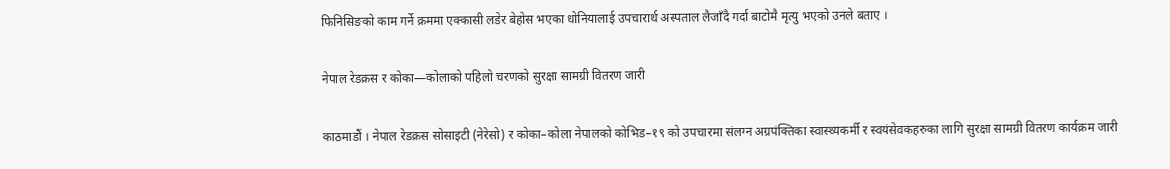फिनिसिङको काम गर्ने क्रममा एक्कासी लडेर बेहोस भएका धोनियालाई उपचारार्थ अस्पताल लैजाँदै गर्दा बाटोमै मृत्यु भएको उनले बताए ।

नेपाल रेडक्रस र कोका—कोलाको पहिलो चरणको सुरक्षा सामग्री वितरण जारी

काठमाडौं । नेपाल रेडक्रस सोसाइटी (नेरेसो) र कोका–कोला नेपालको कोभिड–१९ को उपचारमा संलग्न अग्रपंक्तिका स्वास्थ्यकर्मी र स्वयंसेवकहरुका लागि सुरक्षा सामग्री वितरण कार्यक्रम जारी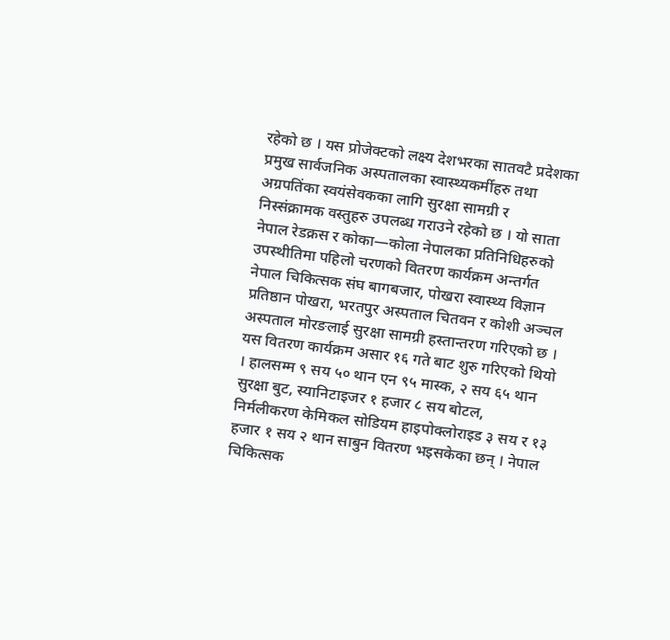रहेको छ । यस प्रोजेक्टको लक्ष्य देशभरका सातवटै प्रदेशका प्रमुख सार्वजनिक अस्पतालका स्वास्थ्यकर्मीहरु तथा अग्रपतिंका स्वयंसेवकका लागि सुरक्षा सामग्री र निस्संक्रामक वस्तुहरु उपलब्ध गराउने रहेको छ । यो साता नेपाल रेडक्रस र कोका—कोला नेपालका प्रतिनिधिहरुको उपस्थीतिमा पहिलो चरणको वितरण कार्यक्रम अन्तर्गत नेपाल चिकित्सक संघ बागबजार, पोखरा स्वास्थ्य विज्ञान प्रतिष्ठान पोखरा, भरतपुर अस्पताल चितवन र कोशी अञ्चल अस्पताल मोरङलाई सुरक्षा सामग्री हस्तान्तरण गरिएको छ । यस वितरण कार्यक्रम असार १६ गते बाट शुरु गरिएको थियो । हालसम्म ९ सय ५० थान एन ९५ मास्क, २ सय ६५ थान सुरक्षा बुट, स्यानिटाइजर १ हजार ८ सय बोटल, निर्मलीकरण केमिकल सोडियम हाइपोक्लोराइड ३ सय र १३ हजार १ सय २ थान साबुन वितरण भइसकेका छन् । नेपाल चिकित्सक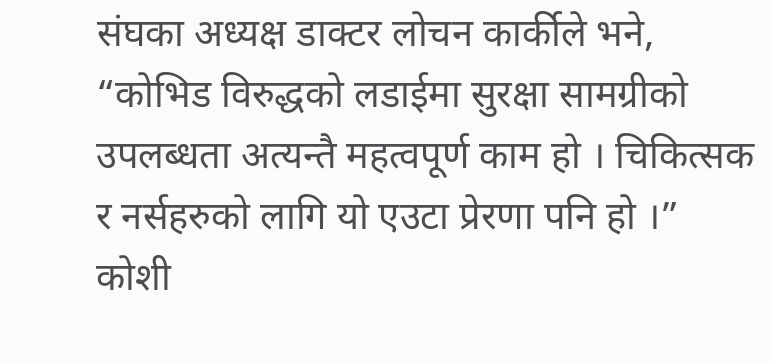संघका अध्यक्ष डाक्टर लोचन कार्कीले भने, “कोभिड विरुद्धको लडाईमा सुरक्षा सामग्रीको उपलब्धता अत्यन्तै महत्वपूर्ण काम हो । चिकित्सक र नर्सहरुको लागि यो एउटा प्रेरणा पनि हो ।” कोशी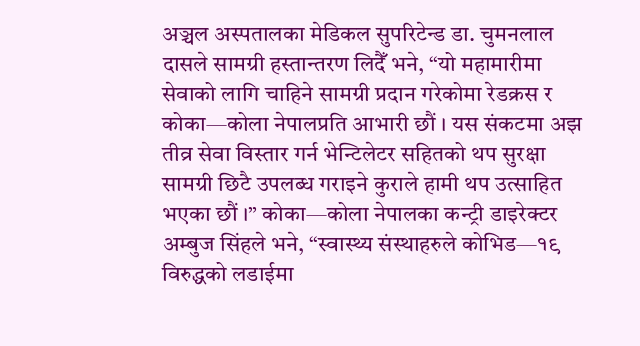अञ्चल अस्पतालका मेडिकल सुपरिटेन्ड डा. चुमनलाल दासले सामग्री हस्तान्तरण लिदैँ भने, “यो महामारीमा सेवाको लागि चाहिने सामग्री प्रदान गरेकोमा रेडक्रस र कोका—कोला नेपालप्रति आभारी छौं । यस संकटमा अझ तीव्र सेवा विस्तार गर्न भेन्टिलेटर सहितको थप सुरक्षा सामग्री छिटै उपलब्ध गराइने कुराले हामी थप उत्साहित भएका छौं ।” कोका—कोला नेपालका कन्ट्री डाइरेक्टर अम्बुज सिंहले भने, “स्वास्थ्य संस्थाहरुले कोभिड—१९ विरुद्धको लडाईमा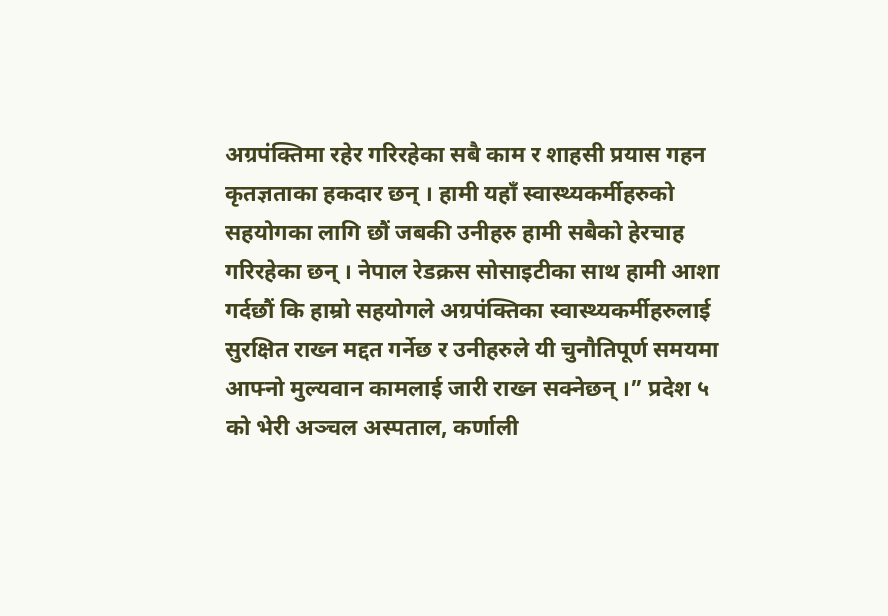अग्रपंक्तिमा रहेर गरिरहेका सबै काम र शाहसी प्रयास गहन कृतज्ञताका हकदार छन् । हामी यहाँ स्वास्थ्यकर्मीहरुको सहयोगका लागि छौं जबकी उनीहरु हामी सबैको हेरचाह गरिरहेका छन् । नेपाल रेडक्रस सोसाइटीका साथ हामी आशा गर्दछौं कि हाम्रो सहयोगले अग्रपंक्तिका स्वास्थ्यकर्मीहरुलाई सुरक्षित राख्न मद्दत गर्नेछ र उनीहरुले यी चुनौतिपूर्ण समयमा आफ्नो मुल्यवान कामलाई जारी राख्न सक्नेछन् ।” प्रदेश ५ को भेरी अञ्चल अस्पताल, कर्णाली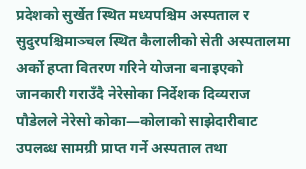प्रदेशको सुर्खेत स्थित मध्यपश्चिम अस्पताल र सुदुरपश्चिमाञ्चल स्थित कैलालीको सेती अस्पतालमा अर्को हप्ता वितरण गरिने योजना बनाइएको जानकारी गराउँदै नेरेसोका निर्देशक दिव्यराज पौडेलले नेरेसो कोका—कोलाको साझेदारीबाट उपलब्ध सामग्री प्राप्त गर्ने अस्पताल तथा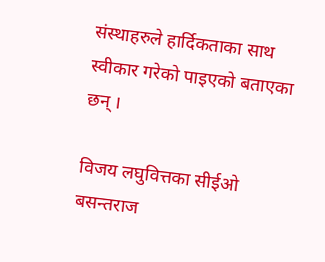संस्थाहरुले हार्दिकताका साथ स्वीकार गरेको पाइएको बताएका छन् ।

विजय लघुवित्तका सीईओ बसन्तराज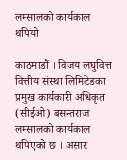लम्सालको कार्यकाल थपियो

काठमाडौं । विजय लघुवित्त वित्तीय संस्था लिमिटेडका प्रमुख कार्यकारी अधिकृत (सीईओ) बसन्तराज लम्सालको कार्यकाल थपिएको छ । असार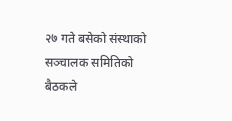२७ गते बसेको संस्थाको सञ्चालक समितिको बैठकले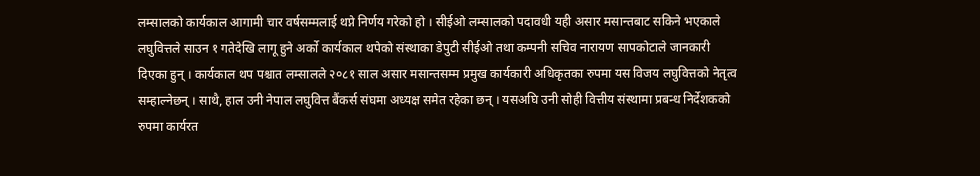लम्सालको कार्यकाल आगामी चार वर्षसम्मलाई थप्ने निर्णय गरेको हो । सीईओ लम्सालको पदावधी यही असार मसान्तबाट सकिने भएकाले लघुवित्तले साउन १ गतेदेखि लागू हुने अर्को कार्यकाल थपेको संस्थाका डेपुटी सीईओ तथा कम्पनी सचिव नारायण सापकोटाले जानकारी दिएका हुन् । कार्यकाल थप पश्चात लम्सालले २०८१ साल असार मसान्तसम्म प्रमुख कार्यकारी अधिकृतका रुपमा यस विजय लघुवित्तको नेतृत्व सम्हाल्नेछन् । साथै, हाल उनी नेपाल लघुवित्त बैंकर्स संघमा अध्यक्ष समेत रहेका छन् । यसअघि उनी सोही वित्तीय संस्थामा प्रबन्ध निर्देशकको रुपमा कार्यरत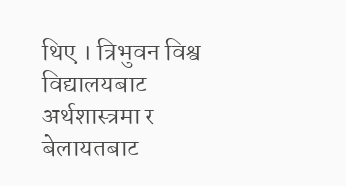थिए । त्रिभुवन विश्व विद्यालयबाट अर्थशास्त्रमा र बेलायतबाट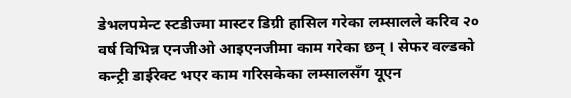डेभलपमेन्ट स्टडीज्मा मास्टर डिग्री हासिल गरेका लम्सालले करिव २० वर्ष विभिन्न एनजीओ आइएनजीमा काम गरेका छन् । सेफर वल्डको कन्ट्री डाईरेक्ट भएर काम गरिसकेका लम्सालसँग यूएन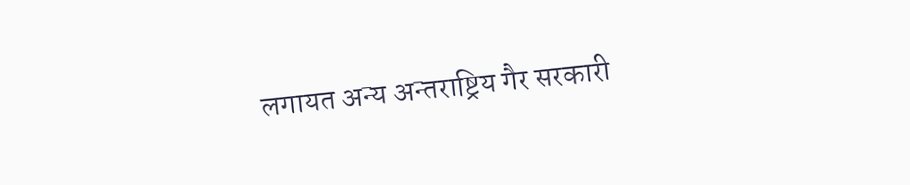लगायत अन्य अन्तराष्ट्रिय गैर सरकारी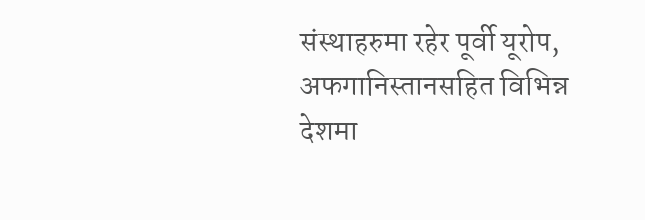संस्थाहरुमा रहेर पूर्वी यूरोप, अफगानिस्तानसहित विभिन्न देशमा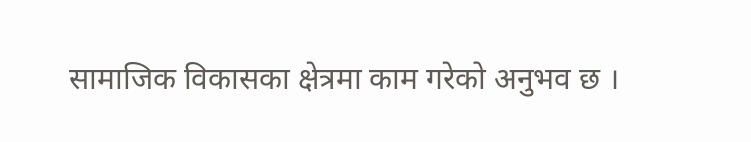सामाजिक विकासका क्षेत्रमा काम गरेको अनुभव छ ।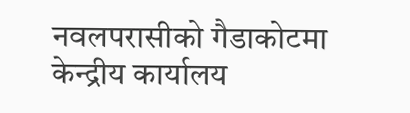नवलपरासीको गैडाकोटमा केन्द्रीय कार्यालय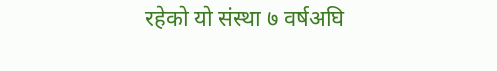रहेको यो संस्था ७ वर्षअघि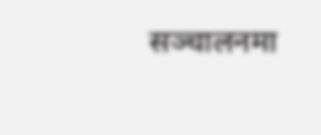सञ्चालनमा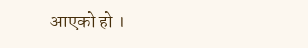आएको हो ।